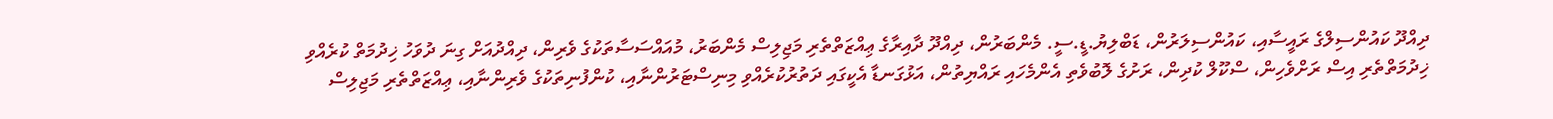ދިއްދޫ ކައުންސިލްގެ ރައީސާއި، ކައުންސިލަރުން، ޑަބްލިޔު.ޑީ.ސީ. މެންބަރުން، ދިއްދޫ ދާއިރާގެ ޢިއްޒަތްތެރި މަޖިލިސް މެންބަރު، މުއައްސަސާތަކުގެ ވެރިން، ދިއްދުއަށް ގިނަ ދުވަހު ޚިދުމަތް ކުރެއްވި ޚިދުމަތްތެރި އިސް ރަށްވެހިން، ސްކޫލް ކުދިން، ރަށުގެ ލޮބުވެތި އެންމެހައި ރައްޔިތުން، އަޅުގަނޑާ އެކީގައި ދަތުރުކުރެއްވި މިނިސްޓަރުންނާއި، ކުންފުނިތަކުގެ ވެރިންނާއި، ޢިއްޒަތްތެރި މަޖިލިސް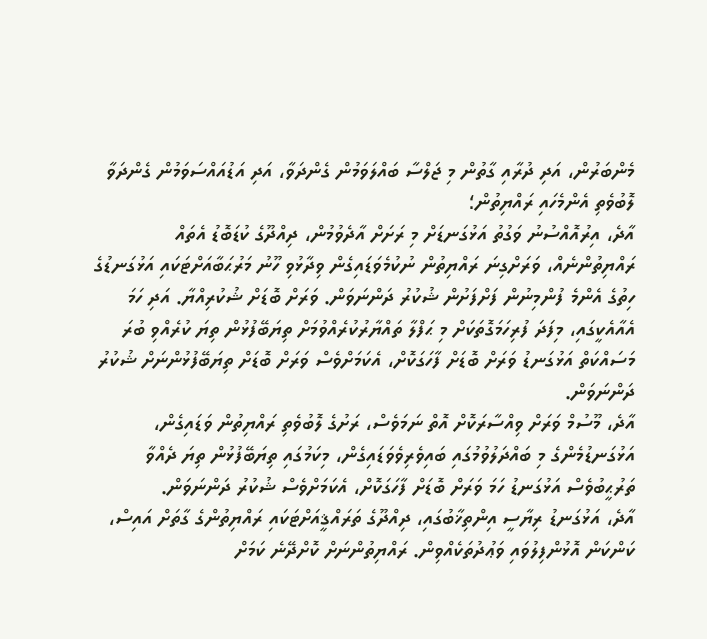މެންބަރުން، އަދި ދުރާއި ގާތުން މި ޖަލްސާ ބައްލަވަމުން ގެންދަވާ، އަދި އަޑުއައްސަވަމުން ގެންދަވާ ލޮބުވެތި އެންމެހައި ރައްޔިތުން؛
އާދެ، އިރުއޮއްސުނު ވަގުތު އަޅުގަނޑަށް މި ރަށަށް އާދެވުމުން، ދިއްދޫގެ ކުޑަބޮޑު އެތައް ރައްޔިތުންނެއް، ވަރަށްގިނަ ރައްޔިތުން ނުކުމެވަޑައިގެން ވިދާޅުވި ހޫނު މަރުޙަބާއަށްޓަކައި އަޅުގަނޑުގެ ހިތުގެ އެންމެ ފުންމިނުން ފަށްފަށުން ޝުކުރު ދަންނަވަން. ވަރަށް ބޮޑަށް ޝުކުރިއްޔާ. އަދި ހަމަ އެއާއެކީގައި، މިފަދަ ފުރިހަމަގޮތަކަށް މި ޙަފްލާ ތައްޔާރުކުރެއްވުމަށް ތިޔަބޭފުޅުން ތިޔަ ކުރެއްވި ބުރަ މަސައްކަތް އަޅުގަނޑު ވަރަށް ބޮޑަށް ފާހަގަކޮށް، އެކަމަށްވެސް ވަރަށް ބޮޑަށް ތިޔަބޭފުޅުންނަށް ޝުކުރު ދަންނަވަން.
އާދެ، މޫސުމް ވަރަށް ވިއްސާރަކޮށް އޮތް ނަމަވެސް، ރަށުގެ ލޮބުވެތި ރައްޔިތުން ވަޑައިގެން، އަޅުގަނޑުމެންގެ މި ބައްދަލުވުމުގައި ބައިވެރިވެވަޑައިގެން، މިކަމުގައި ތިޔަބޭފުޅުން ތިޔަ ދެއްވާ ތަރުޙީބުވެސް އަޅުގަނޑު ހަމަ ވަރަށް ބޮޑަށް ފާހަގަކޮށް، އެކަމަށްވެސް ޝުކުރު ދަންނަވަން.
އާދެ، އަޅުގަނޑު ރިޔާސީ އިންތިޚާބުގައި، ދިއްދޫގެ ތަރައްޤީއަށްޓަކައި ރައްޔިތުންގެ ގާތަށް އައިސް، ކަންކަން އޮޅުންފިލުވައި ވަޢުދުތަކެއްވިން. ރައްޔިތުންނަށް ކޮށްދޭނެ ކަމަށް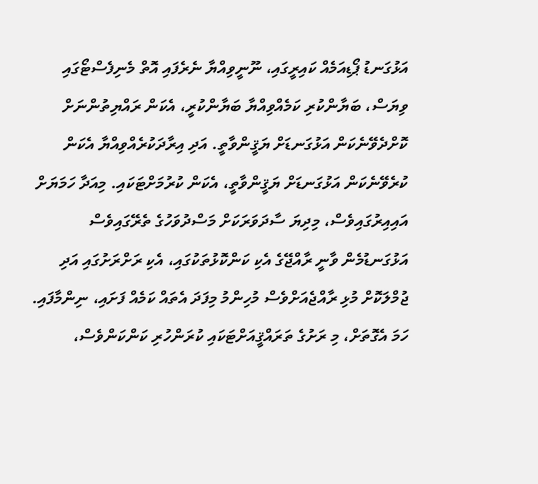އަޅުގަނޑު ޕޯޑިއަމެއް ކައިރީގައި، ނޫނީވިއްޔާ ނެރެފައި އޮތް މެނިފެސްޓޯގައި ވިޔަސް، ބަޔާންކުރި ކަމެއްވިއްޔާ ބަޔާންކުރީ، އެކަން ރައްޔިތުންނަށް ކޮށްދެވޭނެކަން އަޅުގަނޑަށް ޔަޤީންވާތީ. އަދި އިރާދަކުރެއްވިއްޔާ އެކަން ކުރެވޭނެކަން އަޅުގަނޑަށް ޔަޤީންވާތީ، އެކަން ކުރުމަށްޓަކައި. މިއަދާ ހަމަޔަށް އައިއިރުގައިވެސް، މިދިޔަ ސާދަވަރަކަށް މަސްދުވަހުގެ ތެރޭގައިވެސް އަޅުގަނޑުމެން ވާނީ ރާއްޖޭގެ އެކި ކަންކޮޅުތަކުގައި، އެކި ރަށްރަށުގައި އަދި ޖުމްލަކޮށް މުޅި ރާއްޖެއަށްވެސް މުހިންމު މިފަދަ އެތައް ކަމެއް ފަށައި، ނިންމާފައި.
ހަމަ އެގޮތަށް، މި ރަށުގެ ތަރައްޤީއަށްޓަކައި ކުރަންހުރި ކަންކަންވެސް،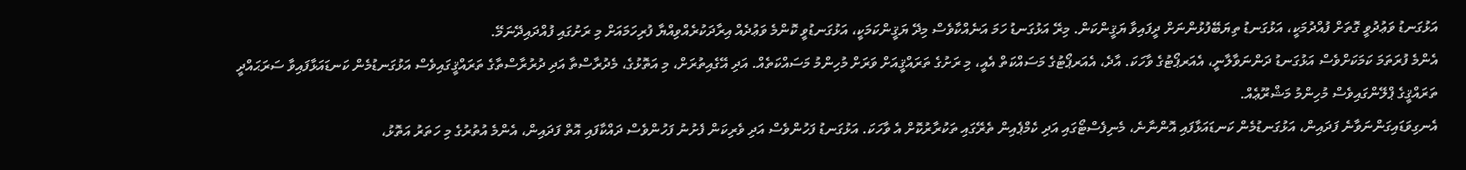އަޅުގަނޑު ވަޢުދުވީ ގޮތަށް ފުއްދުމަކީ، އަޅުގަނޑު ތިޔަބޭފުޅުންނަށް ދީފައިވާ ޔަޤީންކަން. މިރޭ އަޅުގަނޑު ހަމަ އަނެއްކާވެސް މިދޭ ޔަޤީންކަމަކީ، އަޅުގަނޑުވީ ކޮންމެ ވަޢުދެއް އިރާދަކުރެއްވިއްޔާ ފުރިހަމައަށް މި ރަށުގައި ފުއްދައިދޭނަމޭ.
އެންމެ ފުރަތަމަ ކަމަކަށްވެސް އަޅުގަނޑު ދަންނަވާލާނީ، އެއަރޕޯޓުގެ ވާހަކަ. އާދެ، އެއަރޕޯޓުގެ މަސައްކަތް އެއީ، މި ރަށުގެ ތަރައްޤީއަށް ވަރަށް މުހިންމު މަސައްކަތެއް. އަދި އޭގެއިތުރަށް، މި އަތޮޅުގެ، މެދުރާސްތާ އަދި ދުރުރާސްތާގެ ތަރައްޤީގައިވެސް އަޅުގަނޑުމެން ކަނޑައަޅާފައިވާ ސަރަޙައްދީ ތަރައްޤީގެ ޕްލޭންގައިވެސް މުހިންމު މަޝްރޫޢެއް.
އެނގިވަޑައިގަންނަވާނެ ފަދައިން، އަޅުގަނޑުމެން ކަނޑައަޅާފައި އޮންނާނެ، މެނިފެސްޓޯގައި އަދި ކެމްޕެއިން ތެރޭގައި ތަކުރާރުކޮށް އެ ވާހަކަ. އަޅުގަނޑު ފަހުންވެސް އަދި ވެރިކަން ފެށުނު ފަހުންވެސް ދައްކާފައި އޮތް ފަދައިން، އެންމެ އުތުރުގެ މި ހަތަރު އަތޮޅު،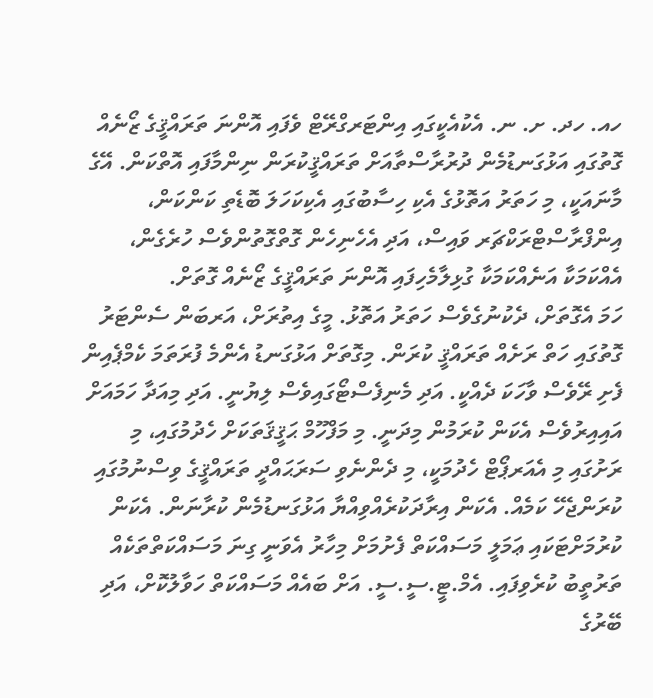ހއ. ހދ. ށ. ނ. އެކުއެކީގައި އިންޓަރގްރޭޓް ވެފައި އޮންނަ ތަރައްޤީގެ ޒޯނެއް ގޮތުގައި އަޅުގަނޑުމެން ދުރުރާސްތާއަށް ތަރައްޤީކުރަން ނިންމާފައި އޮތްކަން. އޭގެ މާނައަކީ، މި ހަތަރު އަތޮޅުގެ އެކި ހިސާބުގައި އެކިކަހަލަ ބޮޑެތި ކަންކަން، އިންފްރާސްޓްރަކްޗަރ ވައިސް، އަދި އެހެނިހެން ގޮތްގޮތުންވެސް ހުރެގެން، އެއްކަމަކާ އަނެއްކަމަކާ ގުޅިލާމެހިފައި އޮންނަ ތަރައްޤީގެ ޒޯނެއް ގޮތަށް.
ހަމަ އެގޮތަށް، ދެކުނުގެވެސް ހަތަރު އަތޮޅު. މީގެ އިތުރަށް، އަރބަން ސެންޓަރު ގޮތުގައި ހަތް ރަށެއް ތަރައްޤީ ކުރަން. މިގޮތަށް އަޅުގަނޑު އެންމެ ފުރަތަމަ ކެމްޕެއިން ފެށި ރޭވެސް ވާހަކަ ދެއްކީ. އަދި މެނިފެސްޓޯގައިވެސް ލިޔުނީ. އަދި މިއަދާ ހަމައަށް އައިއިރުވެސް އެކަން ކުރަމުން މިދަނީ. މި މަފްހޫމް ޙަޤީޤަތަކަށް ހެދުމުގައި، މި ރަށުގައި މި އެއަރޕޯޓް ހެދުމަކީ، މި ދެންނެވި ސަރަޙައްދީ ތަރައްޤީގެ ވިސްނުމުގައި ކުރަންޖެހޭ ކަމެއް. އެކަން އިރާދަކުރެއްވިއްޔާ އަޅުގަނޑުމެން ކުރާނަން. އެކަން ކުރުމަށްޓަކައި ޢަމަލީ މަސައްކަތް ފެށުމަށް މިހާރު އެވަނީ ގިނަ މަސައްކަތްތަކެއް ތަރުތީބު ކުރެވިފައި. އެމް.ޓީ.ސީ.ސީ. އަށް ބައެއް މަސައްކަތް ހަވާލުކޮށް، އަދި ބޭރުގެ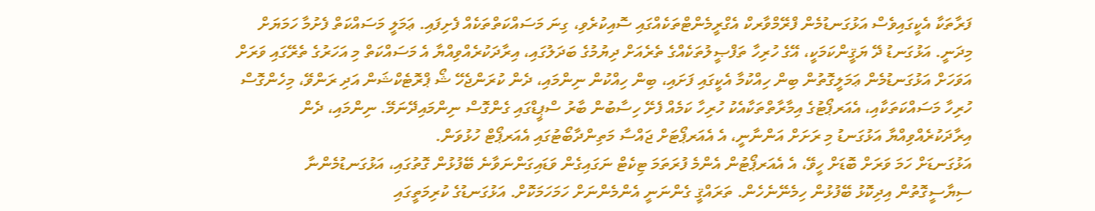ފަރާތަކާ އެކީގައިވެސް އަޅުގަނޑުމެން ފްރޭމްވާރކް އެގްރީމެންޓްތަކެއްގައި ސޮއިކުރެވި، ގިނަ މަސައްކަތްތަކެއް ފެށިފައި. ޢަމަލީ މަސައްކަތް ފެށުމާ ހަމަޔަށް މިދަނީ. އަޅުގަނޑު ދޭ ޔަޤީންކަމަކީ، އޭގެ ހުރިހާ ތަފްޞީލުތަކެއްގެ ތެރެއަށް ދިޔުމުގެ ބަދަލުގައި، އިރާދަކުރެއްވިއްޔާ އެ މަސައްކަތް މި އަހަރުގެ ތެރޭގައި ވަރަށް އަވަހަށް އަޅުގަނޑުމެން ޢަމަލީގޮތުން ބިން ހިއްކުމާ އެކީގައި ފަށައި، ބިން ހިއްކުން ނިންމައި، ދެން ކުރަންޖެހޭ ޝޯ ޕްރޮޓެކްޝަން އަދި ރަންވޭ، މިހެންގޮސް ހުރިހާ މަސައްކަތަކާއި، އެއަރޕޯޓުގެ އިމާރާތްތަކާއެކު ހުރިހާ ކަމެއް ފެށޭ ހިސާބުން ބާރު ސްޕީޑްގައި ގެންގޮސް ނިންމައިދޭނަމޭ. ނިންމައި، ދެން އިރާދަކުރެއްވިއްޔާ އަޅުގަނޑު މި ރަށަށް އަންނާނީ، އެ އެއަރޕޯޓަށް ޖައްސާ މަތިންދާބޯޓުގައި އެއަރޕޯޓް ހުޅުވަން.
އަޅުގަނޑަށް ހަމަ ވަރަށް ބޮޑަށް ހީވޭ، އެ އެއަރޕޯޓުން އެންމެ ފުރަތަމަ ޓިކެޓް ނަގައިގެން ވަޑައިގަންނަވާނެ ބޭފުޅުން ގޮތުގައި، އަޅުގަނޑުމެންނާ ސިޔާސީގޮތުން އިދިކޮޅު ބޭފުޅުން ހިމެނޭނެހެން. ތަރައްޤީ ގެންނަނީ އެންމެންނަށް ހަމަހަމަކޮށް. އަޅުގަނޑުގެ ކުރިމަތީގައި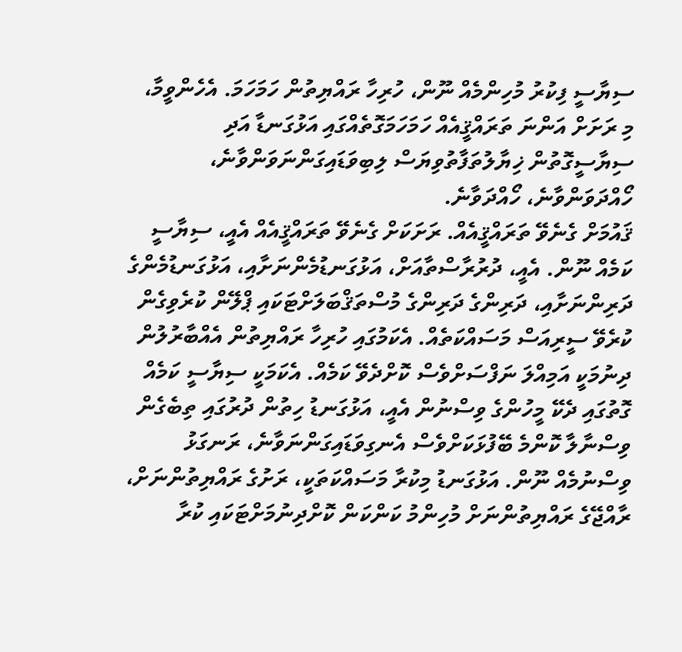ސިޔާސީ ފިކުރު މުހިންމެއް ނޫން، ހުރިހާ ރައްޔިތުން ހަމަހަމަ. އެހެންވީމާ، މި ރަށަށް އަންނަ ތަރައްޤީއެއް ހަމަހަމަގޮތެއްގައި އަޅުގަނޑާ އަދި ސިޔާސީގޮތުން ޚިޔާލުތަފާތުވިޔަސް ލިބިވަޑައިގަންނަވަންވާނެ، ހޯއްދަވަންވާނެ، ހޯއްދަވާނެ.
ޤައުމަށް ގެނެވޭ ތަރައްޤީއެއް. ރަށަކަށް ގެނެވޭ ތަރައްޤީއެއް އެއީ، ސިޔާސީ ކަމެއް ނޫން. އެއީ، ދުރުރާސްތާއަށް، އަޅުގަނޑުމެންނަށާއި، އަޅުގަނޑުމެންގެ ދަރިންނަށާއި، ދަރިންގެ ދަރިންގެ މުސްތަޤްބަލަށްޓަކައި ޕްލޭން ކުރެވިގެން ކުރެވޭ ސީރިއަސް މަސައްކަތެއް. އެކަމުގައި ހުރިހާ ރައްޔިތުން އެއްބާރުލުން ދިނުމަކީ އަމިއްލަ ނަފްސަށްވެސް ކޮށްދެވޭ ކަމެއް. އެކަމަކީ ސިޔާސީ ކަމެއް ގޮތުގައި ދެކޭ މީހުންގެ ވިސްނުން އެއީ، އަޅުގަނޑު ހިތުން ދުރުގައި ތިބެގެން ވިސްނާލާ ކޮންމެ ބޭފުޅަކަށްވެސް އެނގިވަޑައިގަންނަވާނެ، ރަނގަޅު ވިސްނުމެއް ނޫން. އަޅުގަނޑު މިކުރާ މަސައްކަތަކީ، ރަށުގެ ރައްޔިތުންނަށް، ރާއްޖޭގެ ރައްޔިތުންނަށް މުހިންމު ކަންކަން ކޮށްދިނުމަށްޓަކައި ކުރާ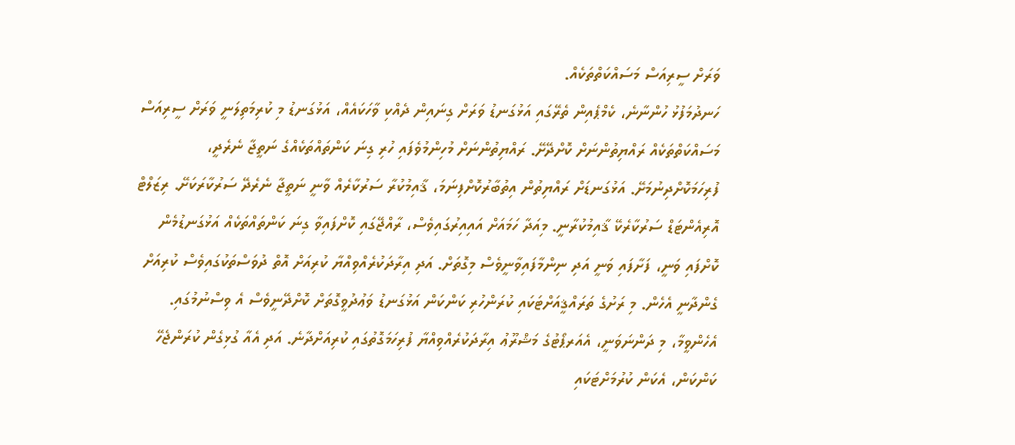ވަރަށް ސީރިއަސް މަސައްކަތްތަކެއް.
ހަނދުމަފުޅު ހުންނާނެ، ކެމްޕެއިން ތެރޭގައި އަޅުގަނޑު ވަރަށް ގިނައިން ދެއްކި ވާހަކައެއް، އަޅުގަނޑު މި ކުރިމަތިލަނީ ވަރަށް ސީރިއަސް މަސައްކަތްތަކެއް ރައްޔިތުންނަށް ކޮށްދޭށޭ. ރައްޔިތުންނަށް މުހިންމުވެފައި ހުރި ގިނަ ކަންތައްތަކެއްގެ ނަތީޖާ ނެރެދީ، ފުރިހަމަކޮށްދިނުމަށޭ. އަޅުގަނޑަށް ރައްޔިތުން އިތުބާރުކޮށްފިނަމަ، ޤާއިމުކުރާ ސަރުކާރެއް ވާނީ ނަތީޖާ ނެރެދޭ ސަރުކާރަކަށޭ. ރިޒަލްޓް އޮރިއެންޓަޑް ސަރުކާރެކޭ ޤާއިމުކުރާނީ. މިއަދާ ހަމައަށް އައިއިރުގައިވެސް، ރާއްޖޭގައި ކޮށްފައިވާ ގިނަ ކަންތައްތަކެއް އަޅުގަނޑުމެން ކޮށްފައި ވަނީ، ފަށާފައި ވަނީ އަދި ނިންމާފައިވާނީވެސް މިގޮތަށް. އަދި އިރާދަކުރެއްވިއްޔާ ކުރިއަށް އޮތް ދުވަސްތަކުގައިވެސް ކުރިއަށް ގެންދާނީ އެހެން. މި ރަށުގެ ތަރައްޤީއަށްޓަކައި ކުރަންހުރި ކަންކަން އަޅުގަނޑު ވަޢުދުވީގޮތަށް ކޮށްދޭނީވެސް އެ ވިސްނުމުގައި.
އެހެންވީމާ، މި ދަންނަވަނީ، އެއަރޕޯޓުގެ މަޝްރޫޢު އިރާދަކުރެއްވިއްޔާ ފުރިހަމަގޮތުގައި ކުރިއަށްދާނެ. އަދި އެއާ ގުޅިގެން ކުރަންޖެހޭ ކަންކަން، އެކަން ކުރުމަށްޓަކައި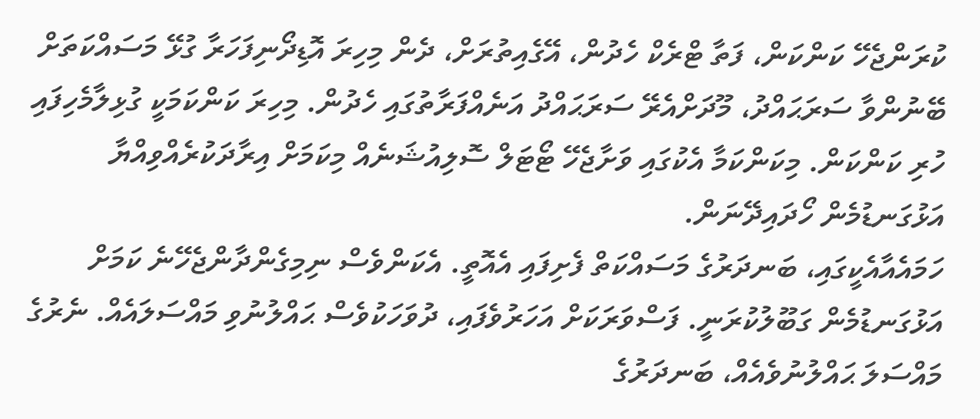ކުރަންޖެހޭ ކަންކަން، ފަތާ ޓްރެކް ހެދުން، އޭގެއިތުރަށް، ދެން މިހިރަ އޮޑިދޯނިފަހަރާ ގުޅޭ މަސައްކަތަށް ބޭނުންވާ ސަރަޙައްދު، މޫދަށްއެރޭ ސަރަޙައްދު އަނެއްފަރާތުގައި ހެދުން. މިހިރަ ކަންކަމަކީ ގުޅިލާމެހިފައި ހުރި ކަންކަން. މިކަންކަމާ އެކުގައި ވަށާޖެހޭ ޓޯޓަލް ސޮލިއުޝަނެއް މިކަމަށް އިރާދަކުރެއްވިއްޔާ އަޅުގަނޑުމެން ހޯދައިދޭނަން.
ހަމައެއާއެކީގައި، ބަނދަރުގެ މަސައްކަތް ފެށިފައި އެއޮތީ. އެކަންވެސް ނިމިގެންދާންޖެހޭނެ ކަމަށް އަޅުގަނޑުމެން ގަބޫލުކުރަނީ. ފަސްވަރަކަށް އަހަރުވެފައި، ދުވަހަކުވެސް ޙައްލުނުވި މައްސަލައެއް. ނެރުގެ މައްސަލަ ޙައްލުނުވެއެއް، ބަނދަރުގެ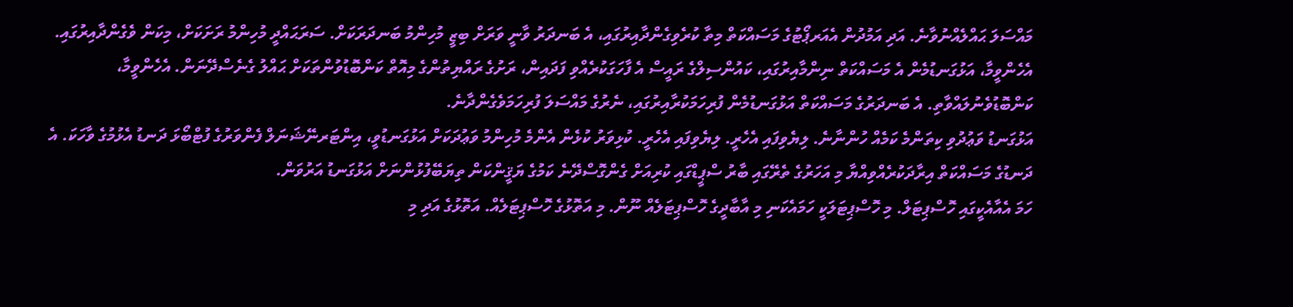މައްސަލަ ޙައްލެއްނުވާނެ. އަދި އަމުދުން އެއަރޕޯޓުގެ މަސައްކަތް މިތާ ކުރެވިގެންދާއިރުގައި، އެ ބަނދަރު ވާނީ ވަރަށް ބިޒީ މުހިންމު ބަނދަރަކަށް. ސަރަޙައްދީ މުހިންމު ރަށަކަށް، މިކަން ވެގެންދާއިރުގައި.
އެހެންވީމާ، އަޅުގަނޑުމެން އެ މަސައްކަތް ނިންމާއިރުގައި، ކައުންސިލްގެ ރައީސް އެ ފާހަގަކުރެއްވި ފަދައިން، ރަށުގެ ރައްޔިތުންގެ މިއޮތް ކަންބޮޑުވުންތަކަށް ޙައްލު ގެނެސްދޭނަން. އެހެންވީމާ، ކަންބޮޑުވެނުލައްވާތި. އެ ބަނދަރުގެ މަސައްކަތް އަޅުގަނޑުމެން ފުރިހަމަކުރާއިރުގައި، ނެރުގެ މައްސަލަ ފުރިހަމަވެގެންދާނެ.
އަޅުގަނޑު ވަޢުދުވި ކިތަންމެ ކަމެއް ހުންނާނެ. ލިޔެވިފައި އެހެރީ. ލިޔެވިފައި އެހެރީ. ކުޅިވަރު ކުޅެން އެންމެ މުހިންމު ވަޢުދަކަށް އަޅުގަނޑުވީ، އިންޓަރނޭޝަނަލް ފެންވަރުގެ ފުޓްބޯޅަ ދަނޑު އެޅުމުގެ ވާހަކަ. އެ ދަނޑުގެ މަސައްކަތް އިރާދަކުރެއްވިއްޔާ މި އަހަރުގެ ތެރޭގައި ބާރު ސްޕީޑްގައި ކުރިއަށް ގެންގޮސްދޭނެ ކަމުގެ ޔަޤީންކަން ތިޔަބޭފުޅުންނަށް އަޅުގަނޑު އަރުވަން.
ހަމަ އެއާއެކީގައި ހޮސްޕިޓަލް. މި ހޮސްޕިޓަލަކީ ހަމައެކަނި މި އާބާދީގެ ހޮސްޕިޓަލެއް ނޫން. މި އަތޮޅުގެ ހޮސްޕިޓަލެއް. އަތޮޅުގެ އަދި މި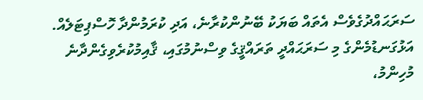ސަރަޙައްދުގެވެސް އެތައް ބަޔަކު ބޭނުންކުރާނެ، އަދި ކުރަމުންދާ ހޮސްޕިޓަލެއް. އަޅުގަނޑުމެންގެ މި ސަރަޙައްދީ ތަރައްޤީގެ ވިސްނުމުގައި، ޤާއިމުކުރެވިގެންދާނެ މުހިންމު،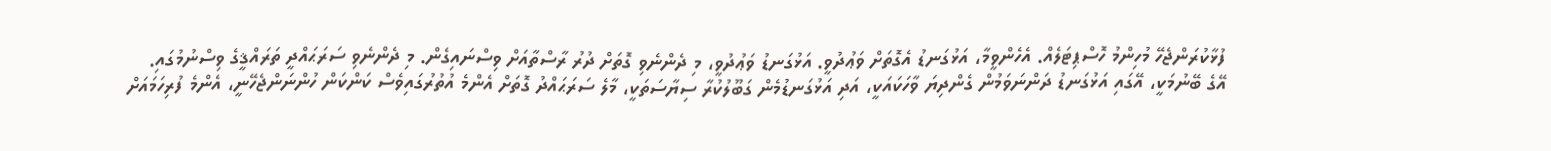ފުޅާކުރަންޖެހޭ މުހިންމު ހޮސްޕިޓަލެއް. އެހެންވީމާ، އަޅުގަނޑު އެގޮތަށް ވަޢުދުވީ. އަޅުގަނޑު ވަޢުދުވީ، މި ދެންނެވި ގޮތަށް ދުރު ރާސްތާއަށް ވިސްނައިގެން. މި ދެންނެވި ސަރަޙައްދީ ތަރައްޤީގެ ވިސްނުމުގައި.
އޭގެ ބޭނުމަކީ، އޭގައި އަޅުގަނޑު ދަންނަވަމުން ގެންދިޔަ ވާހަކައަކީ، އަދި އަޅުގަނޑުމެން ގަބޫލުކުރާ ސިޔާސަތަކީ، މާލެ ސަރަޙައްދު ގޮތަށް އެންމެ އުތުރުގައިވެސް ކަންކަން ހުންނަންޖެހޭނީ، އެންމެ ފުރިހަމައަށް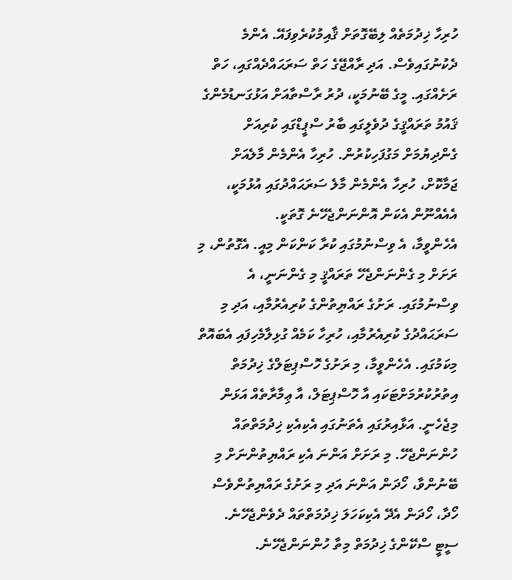ހުރިހާ ޚިދުމަތެއް ލިބޭގޮތަށް ޤާއިމުކުރެވިފައޭ. އެންމެ ދެކުނުގައިވެސް. އަދި ރާއްޖޭގެ ހަތް ސަރަޙައްދެއްގައި، ހަތް ރަށެއްގައި. މީގެ ބޭނުމަކީ، ދުރު ރާސްތާއަށް އަޅުގަނޑުމެންގެ ޤައުމު ތަރައްޤީގެ ދުވެލީގައި ބާރު ސްޕީޑްގައި ކުރިއަށް ގެންދިޔުމަށް މަގުފަހިކުރުން. ހުރިހާ އެންމެން މާލެއަށް ޖަމާކޮށް، ހުރިހާ އެންމެން މާލެ ސަރަޙައްދުގައި އުޅުމަކީ، އެއެއްނޫން އެކަން އޮންނަންޖެހޭނެ ގޮތަކީ.
އެހެންވީމާ، އެ ވިސްނުމުގައި ކުރާ ކަންކަން މިއީ. އެގޮތުން، މި ރަށަށް މި ގެންނަންޖެހޭ ތަރައްޤީ މި ގެންނަނީ، އެ ވިސްނުމުގައި. ރަށުގެ ރައްޔިތުންގެ ކުރިއެރުމާއި، އަދި މި ސަރަޙައްދުގެ ކުރިއެރުމާއި، ހުރިހާ ކަމެއް ގުޅިލާމެހިފައި އެބައޮތް މިކަމުގައި. އެހެންވީމާ، މި ރަށުގެ ހޮސްޕިޓަލްގެ ޚިދުމަތް އިތުރުކުރުމަށްޓަކައި އާ ހޮސްޕިޓަލް، އާ ޢިމާރާތެއް އަޅަން މިޖެހެނީ. އަޅާއިރުގައި އެތަނުގައި އެކިއެކި ޚިދުމަތްތައް ހުންނަންޖެހޭ. މި ރަށަށް އަންނަ އެކި ރައްޔިތުންނަށް މި ބޭނުންވާ، ހޯދަން އަންނަ އަދި މި ރަށުގެ ރައްޔިތުންވެސް ހޯދާ، ހޯދަން އެދޭ އެކިކަހަލަ ޚިދުމަތްތައް ދެވެންޖެހޭނެ. ސީޓީ ސްކޭންގެ ޚިދުމަތް މިތާ ހުންނަންޖެހޭނެ.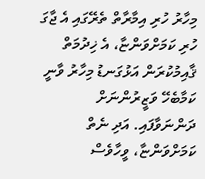މިހާރު ހުރި އިމާރާތް ތެރޭގައި އެ ޖާގަ ހުރި ކަމަށްވަންޏާ، އެ ޚިދުމަތް ޤާއިމުކުރަން އަޅުގަނޑު މިހާރު ވާނީ ކަމާބެހޭ ވަޒީރުންނަށް ދަންނަވާފައި. އަދި ނެތް ކަމަށްވަންޏާ، ވީހާވެސް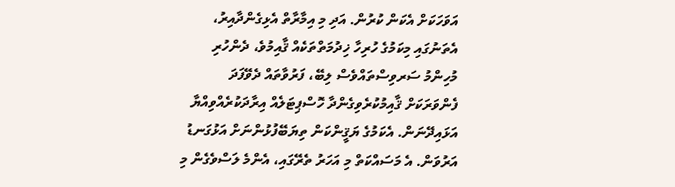އަވަހަކަށް އެކަން ކުރުން. އަދި މި އިމާރާތް އެޅިގެންދާއިރު، އެތަނުގައި މިކަމުގެ ހުރިހާ ޚިދުމަތްތަކެއް ޤާއިމުވެ، ދެންހުރި މުހިންމު ސަރވިސްތައްވެސް ލިބޭ، ފަރުވާތައް ދެވޭފަދަ ފެންވަރަކަށް ޤާއިމުކުރެވިގެންދާ ހޮސްޕިޓަލެއް އިރާދަކުރެއްވިއްޔާ އަޅައިދޭނަން. އެކަމުގެ ޔަޤީންކަން ތިޔަބޭފުޅުންނަށް އަޅުގަނޑު އަރުވަން. އެ މަސައްކަތް މި އަހަރު ތެރޭގައި، އެންމެ ލަސްވެގެން މި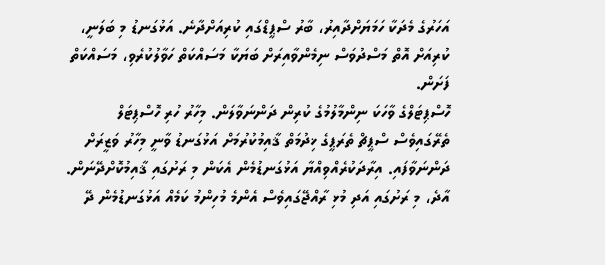އަހަރުގެ މެދަކާ ހަމަޔަށްދާއިރު، ބާރު ސްޕީޑްގައި ކުރިއަށްދާނެ. އަޅުގަނޑު މި ބަލަނީ، ކުރިއަށް އޮތް މަސްދުވަސް ނިމެންވާއިރަށް ބަޔަކާ މަސައްކަތް ހަވާލުކުރެވި، މަސައްކަތް ފަށަން.
ހޮސްޕިޓަލްގެ ވާހަކަ ނިންމާލުމުގެ ކުރިން ދަންނަވާލަން. މިހާރު ހުރި ހޮސްޕިޓަލް ތެރޭގައިވެސް ސްޕީޗް ތެރަޕީގެ ޚިދުމަތް ޤާއިމުކުރުމަށް އަޅުގަނޑު ވާނީ މިހާރު ވަޒީރަށް ދަންނަވާފައި. އިރާދަކުރެއްވިއްޔާ އަޅުގަނޑުމެން އެކަން މި ރަށުގައި ޤާއިމުކޮށްދޭނަން.
އާދެ، މި ރަށުގައި އަދި މުޅި ރާއްޖޭގައިވެސް އެންމެ މުހިންމު ކަމެއް އަޅުގަނޑުމެން ދޭ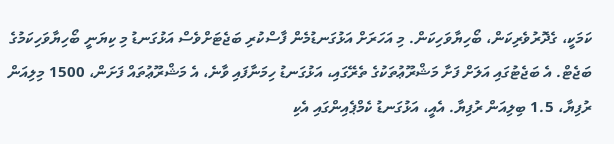ކަމަކީ، ގެދޮރުވެރިކަން، ބޯހިޔާވަހިކަން. މި އަހަރަށް އަޅުގަނޑުމެން ފާސްކުރި ބަޖެޓަށްވެސް އަޅުގަނޑު މި ކިޔަނީ ބޯހިޔާވަހިކަމުގެ ބަޖެޓް. އެ ބަޖެޓުގައި އަލަށް ފަށާ މަޝްރޫޢުތަކުގެ ތެރޭގައި، އަޅުގަނޑު ހިމަނާފައި ވާނެ، އެ މަޝްރޫޢުތައް ފަށަން، 1500 މިލިއަން ރުފިޔާ، 1.5 ބިލިއަން ރުފިޔާ. އެއީ، އަޅުގަނޑު ކެމްޕެއިންގައި އެކި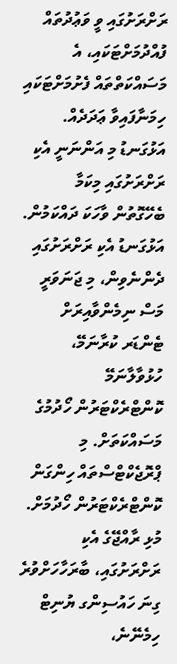ރަށްރަށުގައި ވީ ވަޢުދުތައް ފުއްދުމަށްޓަކައި، އެ މަސައްކަތްތައް ފެށުމަށްޓަކައި ހިމަނާފައިވާ ޢަދަދެއް. އަޅުގަނޑު މި އަންނަނީ އެކި ރަށްރަށުގައި މިކަމާ ބެހޭގޮތުން ވާހަކަ ދައްކަމުން. އަޅުގަނޑު އެކި ރަށްރަށުގައި ދެންނެވިން، މި ޖަނަވަރީ މަސް ނިމެންވާއިރަށް ޓެންޑަރ ކުރާނަމޭ، ހުޅުވާލާނަމޭ ކޮންޓްރެކްޓަރުން ހޯދުމުގެ މަސައްކަތަށް. މި ޕްރޮޖެކްޓްސްތައް ހިންގަން ކޮންޓްރެކްޓަރުން ހޯދުމަށް. މުޅި ރާއްޖޭގެ އެކި ރަށްރަށުގައި، ބާރަހާހަށްވުރެ ގިނަ ހައުސިންގ ޔުނިޓް ހިމެނޭނެ،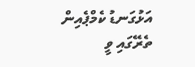އަޅުގަނޑު ކެމްޕެއިން ތެރޭގައި ވީ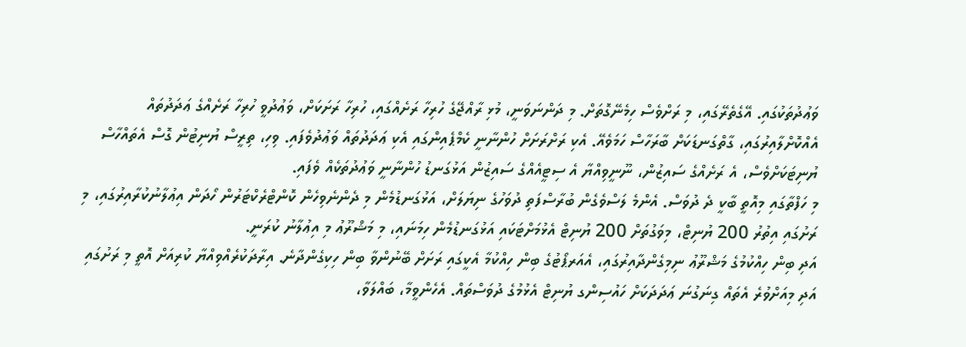ވަޢުދުތަކުގައި. އޭގެތެރޭގައި، މި ރަށްވެސް ހިމެނޭގޮތަށް. މި ދަންނަވަނީ، މުޅި ރާއްޖޭގެ ހުރިހާ ރަށެއްގައި، ހުރިހާ ރަށަކަށް، ވަޢުދުވީ ހުރިހާ ރަށެއްގެ ޢަދަދުތައް އެއްކޮށްލާއިރުގައި، ގާތްގަނޑަކަށް ބާރަހާސް ހަމަވެއޭ. އެކި ރަށްރަށަށް ހުންނާނީ ކެމްޕެއިންގައި އެކި ޢަދަދުތައް ވަޢުދުވެފައި. ވިހި، ތިރީސް ޔުނިޓުން ގޮސް އެތައްހާސް ޔުނިޓަކަށްވެސް، އެ ރަށެއްގެ ސައިޒުން، ނޫނީވިއްޔާ އެ ސިޓީއެއްގެ ސައިޒުން އަޅުގަނޑު ހުންނާނީ ވަޢުދުތަކެއް ވެފައި.
މި ހަފްތާގައި މިއޮތީ ބާކީ ދެ ދުވަސް. އެންމެ ލަސްވެގެން ބުރާސްފަތި ދުވަހުގެ ނިޔަލަށް، އަޅުގަނޑުމެން މި ދެންނެވިހެން ކޮންޓްރެކްޓަރުން ހޯދަން އިޢުލާނުކުރާއިރުގައި، މި ރަށުގައި އިތުރު 200 ޔުނިޓް، މިވަގުތަށް 200 ޔުނިޓް އެޅުމަށްޓަކައި އަޅުގަނޑުމެން ހިމަނައި، މި މަޝްރޫޢު މި އިޢުލާނު ކުރަނީ.
އަދި ބިން ހިއްކުމުގެ މަޝްރޫޢު ނިމިގެންދާއިރުގައި، އެއަރޕޯޓުގެ ބިން ހިއްކުމާ އެކީގައި ރަށަށް ބޭނުންވާ ބިން ހިކިގެންދާނެ. އިރާދަކުރެއްވިއްޔާ ކުރިއަށް އޮތީ މި ރަށުގައި އަދި މިއަށްވުރެ އެތައް ގިނަގުނަ ޢަދަދަކަށް ހައުސިންގ ޔުނިޓް އެޅުމުގެ ދުވަސްތައް. އެހެންވީމާ، ބައްލަވާ،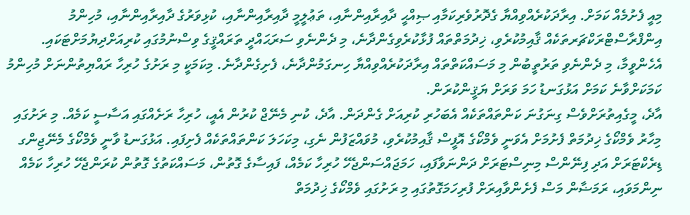މިއީ ފެށުމެއް ކަމަށް. އިރާދަކުރެއްވިއްޔާ ގެދޮރުވެރިކަމާއި ޞިއްޙީ ދާއިރާއިންނާއި، ތަޢުލީމީ ދާއިރާއިންނާއި، ކުޅިވަރުގެ ދާއިރާއިންނާއި، މުހިންމު އިންފްރާސްޓްރަކްޗަރތަކެއް ޤާއިމުކުރެވި، ޚިދުމަތްތައް ފުޅާކުރެވިގެންދާނެ، މި ދެންނެވި ސަރަޙައްދީ ތަރައްޤީގެ ވިސްނުމުގައި ކުރިއަށްދިޔުމަށްޓަކައި.
އެހެންވީމާ، މި ދެންނެވި ތަރުތީބުން މި މަސައްކަތްތައް އިރާދަކުރެއްވިއްޔާ ހިނގަމުންދާނެ، ފެށިގެންދާނެ. މިކަމަކީ މި ރަށުގެ ހުރިހާ ރައްޔިތުންނަށް މުހިންމު ކަމަކަށްވާނެ ކަމަށް އަޅުގަނޑު ހަމަ ވަރަށް ޔަޤީންކުރަން.
އާދެ، މީގެއިތުރަށްވެސް ގިނަގުނަ ކަންތައްތަކެއް އެބަހުރި ކުރިއަށް ގެންދަން. އާދެ، ކުނި މެނޭޖް ކުރުން އެއީ، ހުރިހާ ރަށެއްގައި އަސާސީ ކަމެއް. މި ރަށުގައި މިހާރު ވެމްކޯގެ ޚިދުމަތް ފެށުމަށް އެވަނީ ވެމްކޯގެ އޮފީސް ޤާއިމުކުރެވި، މުވައްޒަފުން ނެގި، މިކަހަލަ ކަންތައްތަކެއް ފެށިފައި. އަޅުގަނޑު ވާނީ ވެމްކޯގެ މެނޭޖިންގ ޑިރެކްޓަރަށް އަދި ފިނޭންސް މިނިސްޓަރަށް ދަންނަވާފައި، ހަމަޖައްސަންޖެހޭ ހުރިހާ ކަމެއް، ފައިސާގެ ގޮތުން، މަސައްކަތުގެ ގޮތުން ކުރަންޖެހޭ ހުރިހާ ކަމެއް ނިންމަވައި، ރަމަޟާން މަސް ފެށެންވާއިރަށް ފުރިހަމަގޮތުގައި މި ރަށުގައި ވެމްކޯގެ ޚިދުމަތް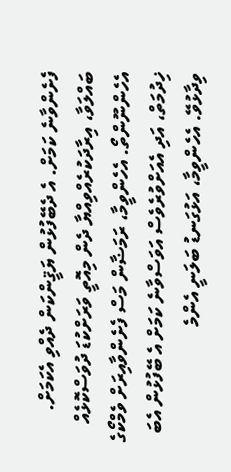ފެށެންވާނެ ކަމަށް. އެ ދެބޭފުޅުން ޔަޤީންކަން ދެއްވި އެކަމަށް. ބައްލަވާ، އިރާދަކުރެއްވިއްޔާ ދެން މިއޮތީ ވަރަށްކުޑަ ދުވަސްކޮޅެއް އެހެންނޫންތޯ. އެހެންވީމާ، ރަމަޟާން މަސް ފެށެންވާއިރަށް ވެމްކޯގެ ޚިދުމަތް، އަދި އެއަށްވުރެވެސް އަވަސްވާނެ ކަމަށް އެ ބޭފުޅުން އެބަ ވިދާޅުވޭ. އެހެންވީމާ، އަޅުގަނޑު ބަލަނީ އެންމެ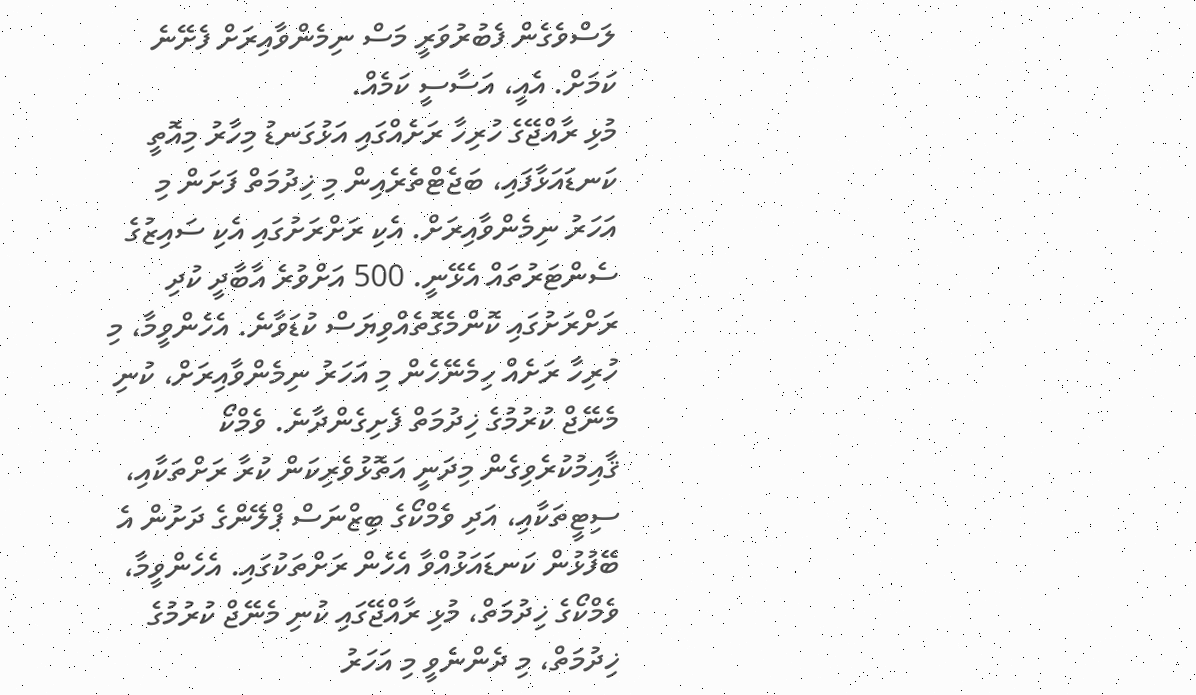ލަސްވެގެން ފެބުރުވަރީ މަސް ނިމެންވާއިރަށް ފެށޭނެ ކަމަށް. އެއީ، އަސާސީ ކަމެއް.
މުޅި ރާއްޖޭގެ ހުރިހާ ރަށެއްގައި އަޅުގަނޑު މިހާރު މިއޮތީ ކަނޑައަޅާފައި، ބަޖެޓްތެރެއިން މި ޚިދުމަތް ފަށަން މި އަހަރު ނިމެންވާއިރަށް. އެކި ރަށްރަށުގައި އެކި ސައިޒުގެ ސެންޓަރުތައް އެޅޭނީ. 500 އަށްވުރެ އާބާދީ ކުދި ރަށްރަށުގައި ކޮންމެގޮތެއްވިޔަސް ކުޑަވާނެ. އެހެންވީމާ، މި ހުރިހާ ރަށެއް ހިމެނޭހެން މި އަހަރު ނިމެންވާއިރަށް، ކުނި މެނޭޖް ކުރުމުގެ ޚިދުމަތް ފެށިގެންދާނެ. ވެމްކޯ ޤާއިމުކުރެވިގެން މިދަނީ އަތޮޅުވެރިކަން ކުރާ ރަށްތަކާއި، ސިޓީތަކާއި، އަދި ވެމްކޯގެ ބިޒްނަސް ޕްލޭންގެ ދަށުން އެ ބޭފުޅުން ކަނޑައަޅުއްވާ އެހެން ރަށްތަކުގައި. އެހެންވީމާ، ވެމްކޯގެ ޚިދުމަތް، މުޅި ރާއްޖޭގައި ކުނި މެނޭޖް ކުރުމުގެ ޚިދުމަތް، މި ދެންނެވީ މި އަހަރު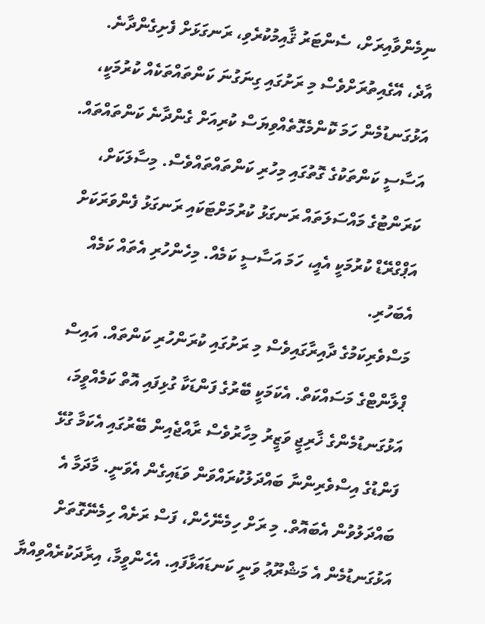ނިމެންވާއިރަށް، ސެންޓަރު ޤާއިމުކުރެވި، ރަނގަޅަށް ފެށިގެންދާނެ.
އާދެ، އޭގެއިތުރަށްވެސް މި ރަށުގައި ގިނަގުނަ ކަންތައްތަކެއް ކުރުމަކީ، އަޅުގަނޑުމެން ހަމަ ކޮންމެގޮތެއްވިޔަސް ކުރިއަށް ގެންދާނެ ކަންތައްތައް. އަސާސީ ކަންތަކުގެ ގޮތުގައި މިހުރި ކަންތައްތައްވެސް. މިސާލަކަށް، ކަރަންޓުގެ މައްސަލަތައް ރަނގަޅު ކުރުމަށްޓަކައި ރަނގަޅު ފެންވަރަކަށް އަޕްގްރޭޑް ކުރުމަކީ އެއީ، ހަމަ އަސާސީ ކަމެއް. މިހެންހުރި އެތައް ކަމެއް އެބަހުރި.
މަސްވެރިކަމުގެ ދާއިރާގައިވެސް މި ރަށުގައި ކުރަންހުރި ކަންތައް. އައިސް ޕްލާންޓްގެ މަސައްކަތް. އެކަމަކީ ބޭރުގެ ފަންޑަކާ ގުޅިފައި އޮތް ކަމެއްވީމަ، އަޅުގަނޑުމެންގެ ޚާރިޖީ ވަޒީރު މިހާރުވެސް ރާއްޖެއިން ބޭރުގައި އެކަމާ ގުޅޭ ފަންޑުގެ އިސްވެރިންނާ ބައްދަލުކުރައްވަން ވަޑައިގެން އެވަނީ. މާދަމާ އެ ބައްދަލުވުން އެބައޮތް. މި ރަށް ހިމެނޭހެން، ފަސް ރަށެއް ހިމެނޭގޮތަށް އަޅުގަނޑުމެން އެ މަޝްރޫޢު ވަނީ ކަނޑައަޅާފައި. އެހެންވީމާ، އިރާދަކުރެއްވިއްޔާ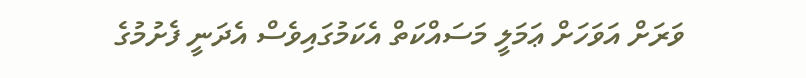ވަރަށް އަވަހަށް ޢަމަލީ މަސައްކަތް އެކަމުގައިވެސް އެދަނީ ފެށުމުގެ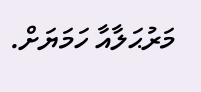މަރުޙަލާއާ ހަމަޔަށް.